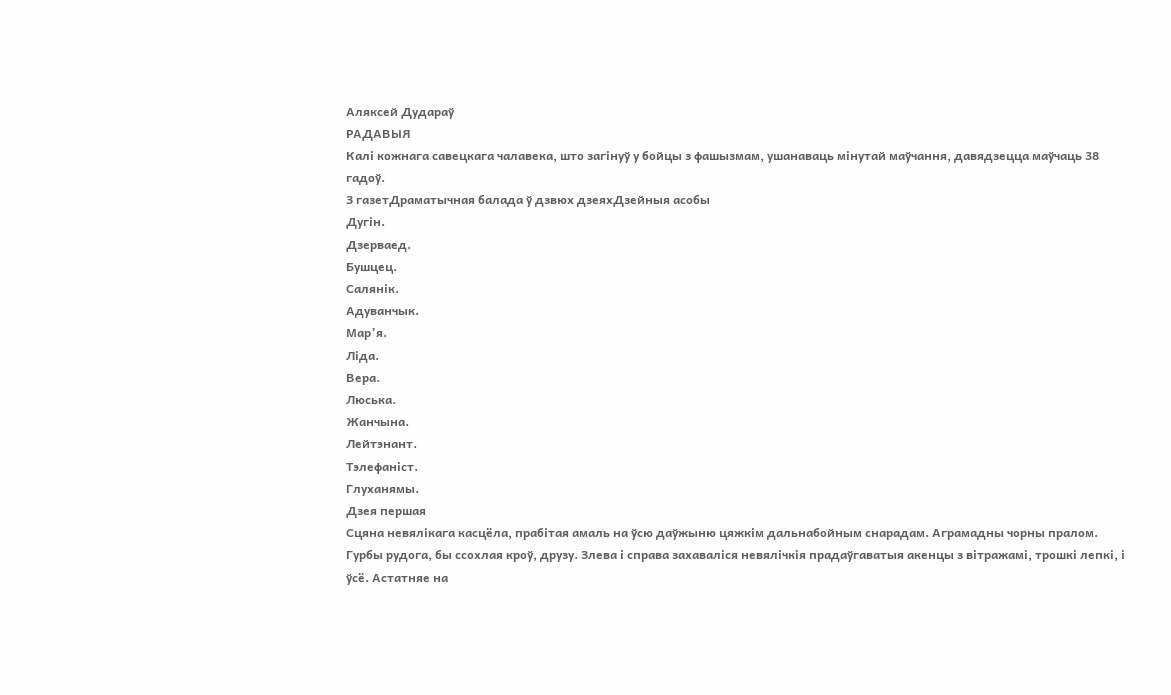Аляксей Дудараў
РАДАВЫЯ
Калі кожнага савецкага чалавека, што загінуў у бойцы з фашызмам, ушанаваць мінутай маўчання, давядзецца маўчаць 38 гадоў.
З газетДраматычная балада ў дзвюх дзеяхДзейныя асобы
Дугін.
Дзерваед.
Бушцец.
Салянік.
Адуванчык.
Мар’я.
Ліда.
Вера.
Люська.
Жанчына.
Лейтэнант.
Тэлефаніст.
Глуханямы.
Дзея першая
Сцяна невялікага касцёла, прабітая амаль на ўсю даўжыню цяжкім дальнабойным снарадам. Аграмадны чорны пралом. Гурбы рудога, бы ссохлая кроў, друзу. Злева і справа захаваліся невялічкія прадаўгаватыя акенцы з вітражамі, трошкі лепкі, і ўсё. Астатняе на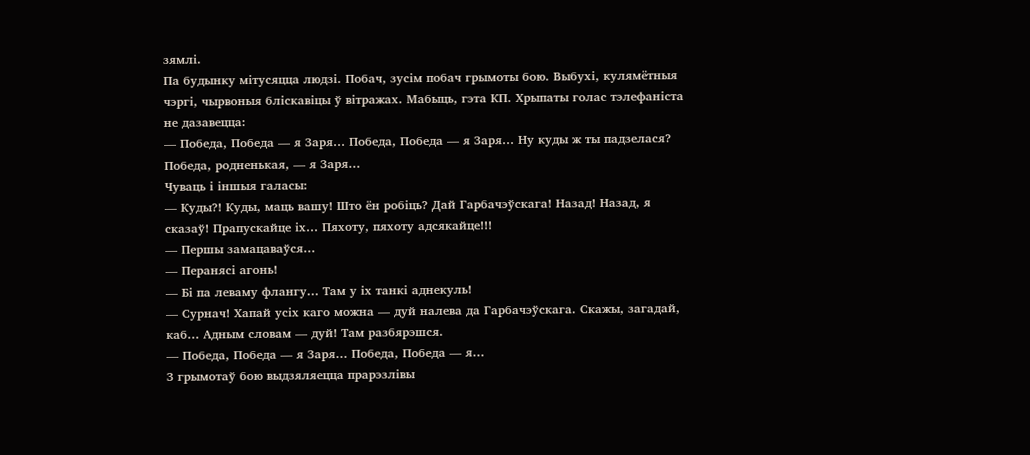зямлі.
Па будынку мітусяцца людзі. Побач, зусім побач грымоты бою. Выбухі, кулямётныя чэргі, чырвоныя бліскавіцы ў вітражах. Мабыць, гэта КП. Хрыпаты голас тэлефаніста не дазавецца:
— Победа, Победа — я Заря… Победа, Победа — я Заря… Ну куды ж ты падзелася? Победа, родненькая, — я Заря…
Чуваць і іншыя галасы:
— Куды?! Куды, маць вашу! Што ён робіць? Дай Гарбачэўскага! Назад! Назад, я сказаў! Прапускайце іх… Пяхоту, пяхоту адсякайце!!!
— Першы замацаваўся…
— Перанясі агонь!
— Бі па леваму флангу… Там у іх танкі аднекуль!
— Сурнач! Хапай усіх каго можна — дуй налева да Гарбачэўскага. Скажы, загадай, каб… Адным словам — дуй! Там разбярэшся.
— Победа, Победа — я Заря… Победа, Победа — я…
З грымотаў бою выдзяляецца прарэзлівы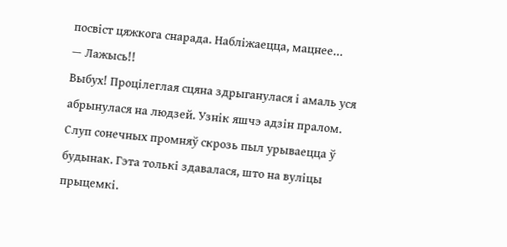посвіст цяжкога снарада. Набліжаецца, мацнее…
— Лажысь!!
Выбух! Процілеглая сцяна здрыганулася і амаль уся абрынулася на людзей. Узнік яшчэ адзін пралом. Слуп сонечных промняў скрозь пыл урываецца ў будынак. Гэта толькі здавалася, што на вуліцы прыцемкі.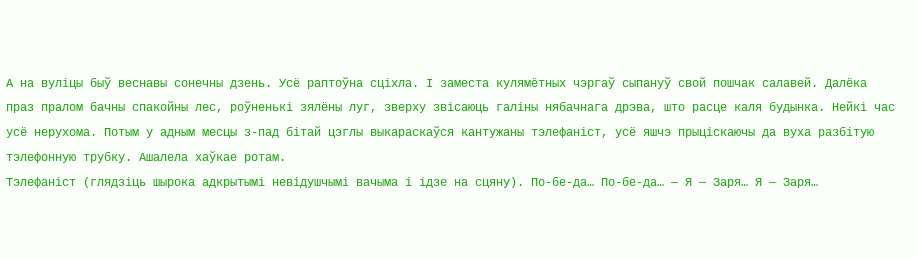А на вуліцы быў веснавы сонечны дзень. Усё раптоўна сціхла. І заместа кулямётных чэргаў сыпануў свой пошчак салавей. Далёка праз пралом бачны спакойны лес, роўненькі зялёны луг, зверху звісаюць галіны нябачнага дрэва, што расце каля будынка. Нейкі час усё нерухома. Потым у адным месцы з-пад бітай цэглы выкараскаўся кантужаны тэлефаніст, усё яшчэ прыціскаючы да вуха разбітую тэлефонную трубку. Ашалела хаўкае ротам.
Тэлефаніст (глядзіць шырока адкрытымі невідушчымі вачыма і ідзе на сцяну). По-бе-да… По-бе-да… — Я — Заря… Я — Заря…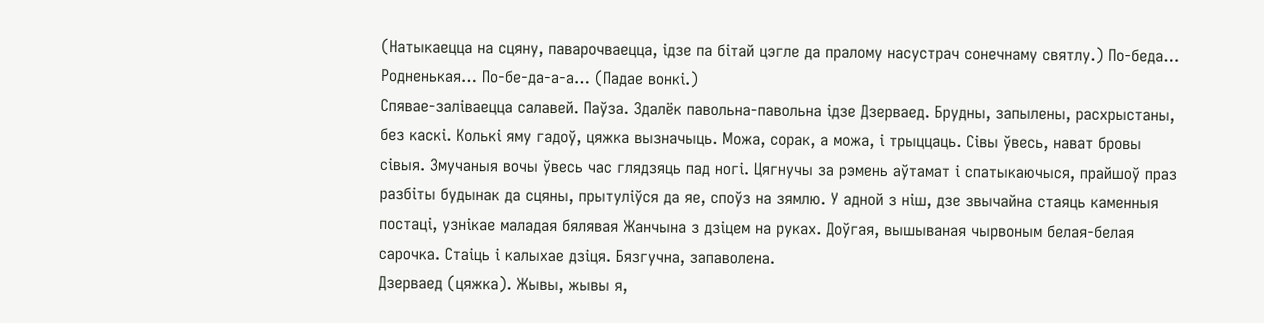(Натыкаецца на сцяну, паварочваецца, ідзе па бітай цэгле да пралому насустрач сонечнаму святлу.) По-беда… Родненькая… По-бе-да-а-а… (Падае вонкі.)
Спявае-заліваецца салавей. Паўза. Здалёк павольна-павольна ідзе Дзерваед. Брудны, запылены, расхрыстаны, без каскі. Колькі яму гадоў, цяжка вызначыць. Можа, сорак, а можа, і трыццаць. Сівы ўвесь, нават бровы сівыя. Змучаныя вочы ўвесь час глядзяць пад ногі. Цягнучы за рэмень аўтамат і спатыкаючыся, прайшоў праз разбіты будынак да сцяны, прытуліўся да яе, споўз на зямлю. У адной з ніш, дзе звычайна стаяць каменныя постаці, узнікае маладая бялявая Жанчына з дзіцем на руках. Доўгая, вышываная чырвоным белая-белая сарочка. Стаіць і калыхае дзіця. Бязгучна, запаволена.
Дзерваед (цяжка). Жывы, жывы я,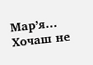Мар’я… Хочаш не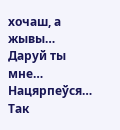хочаш, а жывы… Даруй ты мне… Нацярпеўся… Так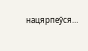нацярпеўся…